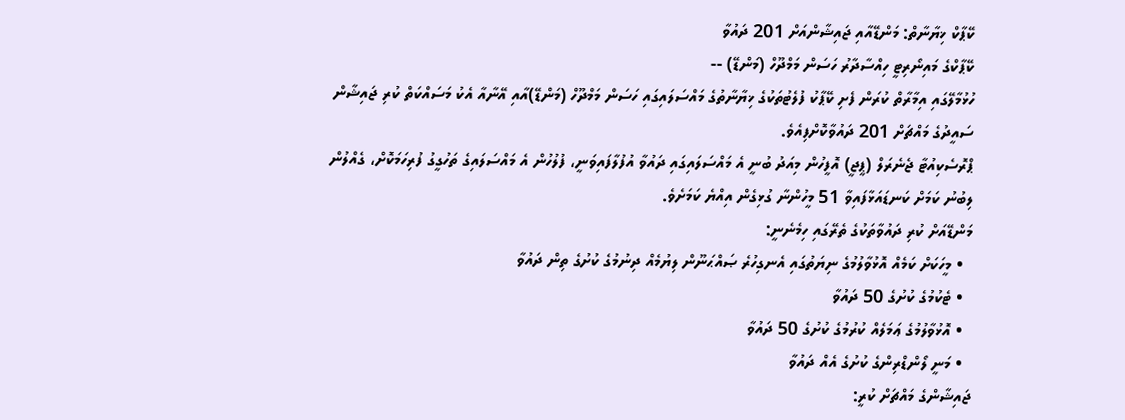ކޭޕާކް ޚިޔާނާތް: މަންޑޭއާއި ޖައިޝާންއަށް 201 ދައުވާ
ކޭޕާކްގެ މައިނޯރިޓީ ހިއްސާދާރު ހަސަން މަމްދޫހް (މަންޑޭ) --
ހުޅުމާލޭގައި އިމާރާތް ކުރަން ފެށި ކޭޕާކު ފުލެޓުތަކުގެ ޚިޔާނާތުގެ މައްސަލައިގައި ހަސަން މަމްދޫހް (މަންޑޭ)އާއި އޭނާއާ އެކު މަސައްކަތް ކުރި ޖައިޝާން ސައީދުގެ މައްޗަށް 201 ދައުވާކޮށްފިއެވެ.
ޕްރޮސެކިއުޓާ ޖެނެރަލް (ޕީޖީ) އޮފީހުން މިއަދު ބުނީ އެ މައްސަލައިގައި ދައުވާ އުފުލާފައިވަނީ، ފުލުހުން އެ މައްސަލައިގެ ތަހުގީގު ފުރިހަމަކޮށް، ގެއްލުން ލިބުނު ކަމަށް ކަނޑައަޅާފައިވާ 51 މީހުންނާ ގުޅިގެން އިއްޔެ ކަމަށެވެ.
މަންޑޭއަށް ކުރި ދައުވާތަކުގެ ތެރޭގައި ހިމެނެނީ:
  • މީހަކަށް ކަމެއް އޮޅުވާލުމުގެ ނިޔަތުގައި އެނގިހުރެ ޞައްޙަނޫން ލިޔުމެއް ދިނުމުގެ ކުށުގެ ތިން ދައުވާ
  • ޓެކުމުގެ ކުށުގެ 50 ދައުވާ
  • އޮޅުވާލުމުގެ ޢަމަލެއް ކުރުމުގެ ކުށުގެ 50 ދައުވާ
  • މަނީ ލޯންޑްރިންގެ ކުށުގެ އެއް ދައުވާ
ޖައިޝާންގެ މައްޗަށް ކުރީ: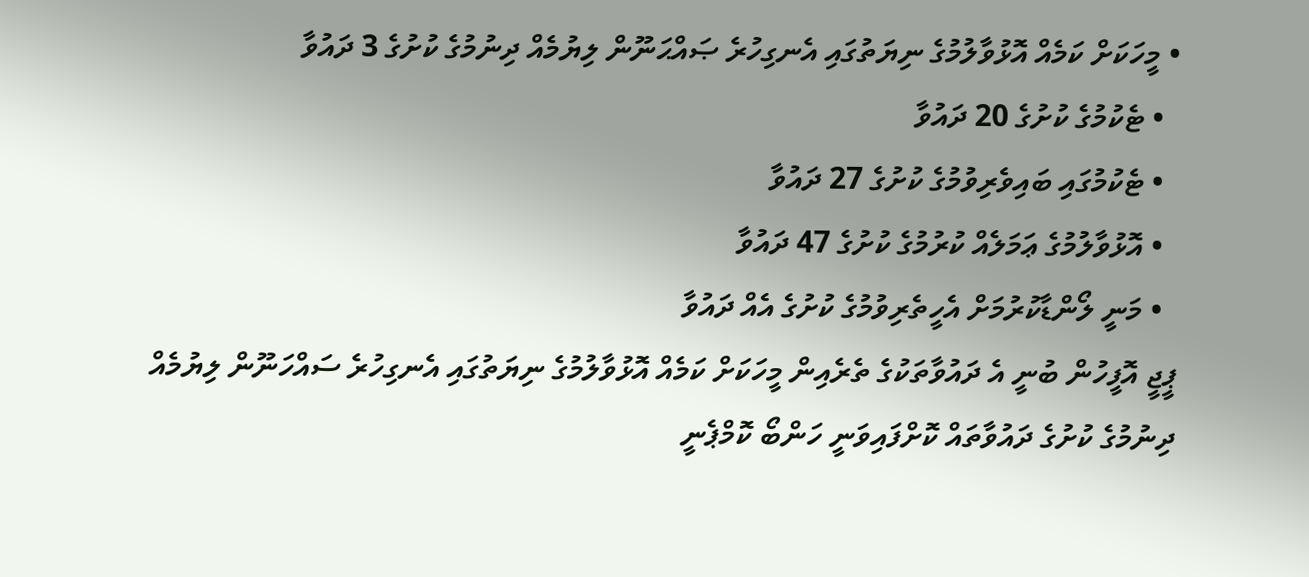• މީހަކަށް ކަމެއް އޮޅުވާލުމުގެ ނިޔަތުގައި އެނގިހުރެ ޞައްޙަނޫން ލިޔުމެއް ދިނުމުގެ ކުށުގެ 3 ދައުވާ
  • ޓެކުމުގެ ކުށުގެ 20 ދައުވާ
  • ޓެކުމުގައި ބައިވެރިވުމުގެ ކުށުގެ 27 ދައުވާ
  • އޮޅުވާލުމުގެ ޢަމަލެއް ކުރުމުގެ ކުށުގެ 47 ދައުވާ
  • މަނީ ލޯންޑާކުރުމަށް އެހީތެރިވުމުގެ ކުށުގެ އެއް ދައުވާ
ޕީޖީ އޮފީހުން ބުނީ އެ ދައުވާތަކުގެ ތެރެއިން މީހަކަށް ކަމެއް އޮޅުވާލުމުގެ ނިޔަތުގައި އެނގިހުރެ ސައްހަނޫން ލިޔުމެއް ދިނުމުގެ ކުށުގެ ދައުވާތައް ކޮށްފައިވަނީ ހަންބޯ ކޮމްޕެނީ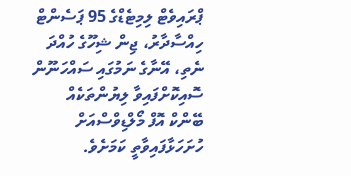ޕްރައިވެޓް ލިމިޓެޑްގެ 95 ޕަސެންޓް ހިއްސާދާރު، ޖިން ޝިހޫގެ ހުއްދަ ނެތި، އޭނާގެ ނަމުގައި ސައްހަނޫން ސޮއިކޮށްފައިވާ ލިޔުންތަކެއް ބޭންކް އޮފް މޯލްޑިވްސްއަށް ހުށަހަޅާފައިވާތީ ކަމަށެވެ.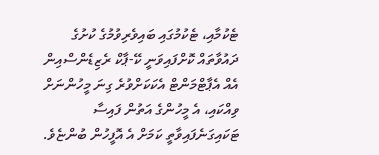ޓެކުމާއި، ޓެކުމުގައި ބައިވެރިވުމުގެ ކުށުގެ ދައުވާތައް ކޮށްފައިވަނީ ކޭ-ޕާކް ރެޒިޑެންސްއިން އެއް އެޕާޓްމަންޓް އެކަކަށްވުރެ ގިނަ މީހުންނަށް ވިއްކައި، އެ މީހުންގެ އަތުން ފައިސާ ޓަކައިގަނެފައިވާތީ ކަމަށް އެ އޮފީހުން ބުންޏެވެ.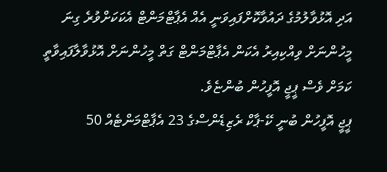އަދި އޮޅުވާލުމުގެ ދައުވާކޮށްފައިވަނީ އެއް އެޕާޓްމަންޓް އެކަކަށްވުރެ ގިނަ މީހުންނަށް ވިއްކިއިރު އެކަން އެޕާޓްމަންޓް ގަތް މީހުންނަށް އޮޅުވާލާފައިވާތީ ކަމަށް ވެސް ޕީޖީ އޮފީހުން ބުންޏެވެ.
ޕީޖީ އޮފީހުން ބުނީ ކޭ-ޕާކް ރެޒިޑެންސްގެ 23 އެޕާޓްމަންޓެއް 50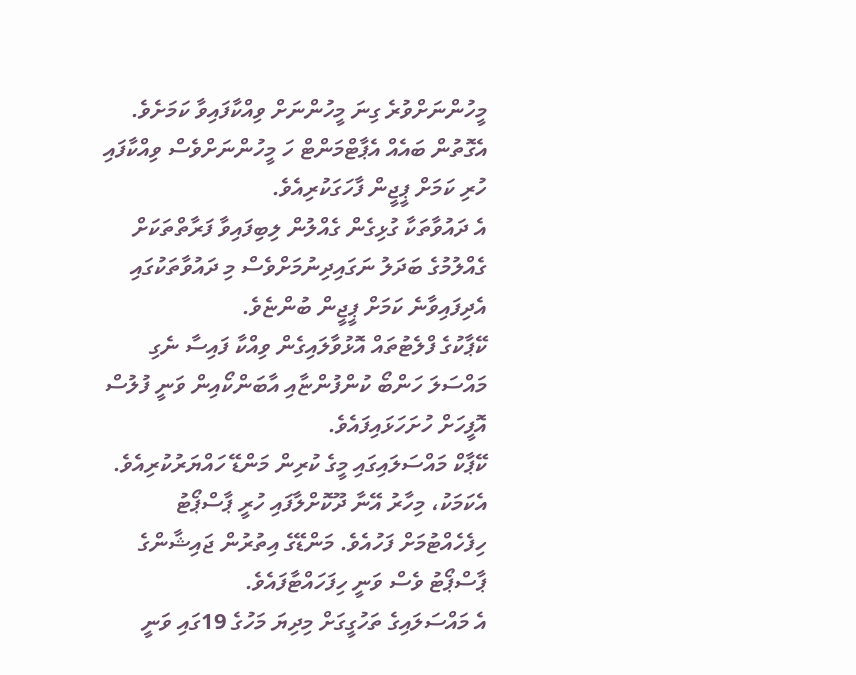މީހުންނަށްވުރެ ގިނަ މީހުންނަށް ވިއްކާފައިވާ ކަމަށެވެ. އެގޮތުން ބައެއް އެޕާޓްމަންޓް ހަ މީހުންނަށްވެސް ވިއްކާފައި ހުރި ކަމަށް ޕީޖީން ފާހަގަކުރިއެވެ.
އެ ދައުވާތަކާ ގުޅިގެން ގެއްލުން ލިބިފައިވާ ފަރާތްތަކަށް ގެއްލުމުގެ ބަދަލު ނަގައިދިނުމަށްވެސް މި ދައުވާތަކުގައި އެދިފައިވާނެ ކަމަށް ޕީޖީން ބުންޏެވެ.
ކޭޕާކުގެ ފްލެޓުތައް އޮޅުވާލައިގެން ވިއްކާ ފައިސާ ނެގި މައްސަލަ ހަންބޯ ކުންފުންޏާއި އާބަންކޯއިން ވަނީ ފުލުސް އޮފީހަށް ހުށަހަޅައިފައެވެ.
ކޭޕާކް މައްސަލައިގައި މީގެ ކުރިން މަންޑޭ ހައްޔަރުކުރިއެވެ. އެކަމަކު، މިހާރު އޭނާ ދޫކޮށްލާފައި ހުރީ ޕާސްޕޯޓު ހިފެހެއްޓުމަށް ފަހުއެވެ. މަންޑޭގެ އިތުރުން ޖައިޝާންގެ ޕާސްޕޯޓު ވެސް ވަނީ ހިފަހައްޓާފައެވެ.
އެ މައްސަލައިގެ ތަހުގީގަށް މިދިޔަ މަހުގެ 19ގައި ވަނީ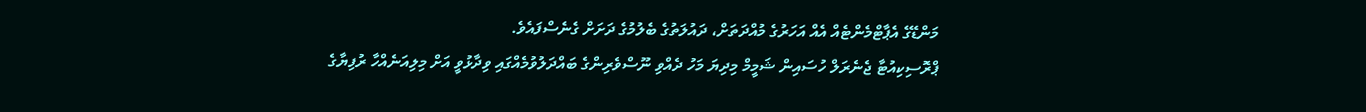މަންޑޭގެ އެޕާޓްމެންޓެއް އެއް އަހަރުގެ މުއްދަތަށް، ދައުލަތުގެ ބެލުމުގެ ދަށަށް ގެނެސްފައެވެ.
ޕްރޮސިކިއުޓާ ޖެނެރަލް ހުސައިން ޝަމީމް މިދިޔަ މަހު ދެއްވި ނޫސްވެރިންގެ ބައްދަލުވުމެއްގައި ވިދާޅުވީ އަށް މިލިއަނެއްހާ ރުފިޔާގެ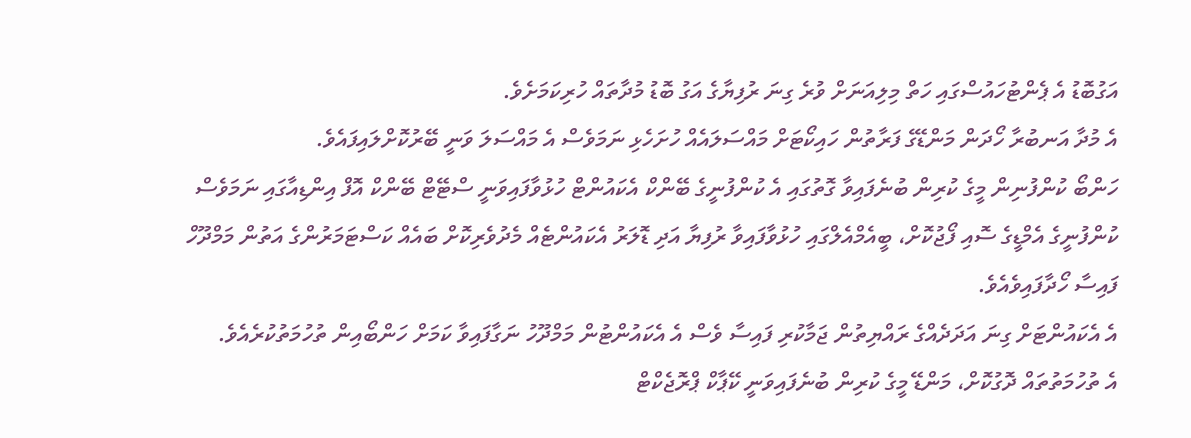އަގުބޮޑު އެ ޕެންޓުހައުސްގައި ހަތް މިލިއަނަށް ވުރެ ގިނަ ރުފިޔާގެ އަގު ބޮޑު މުދާތައް ހުރިކަމަށެވެ.
އެ މުދާ އަނބުރާ ހޯދަން މަންޑޭގެ ފަރާތުން ހައިކޯޓަށް މައްސަލައެއް ހުށަހެޅި ނަމަވެސް އެ މައްސަލަ ވަނީ ބޭރުކޮށްލައިފައެވެ.
ހަންބޯ ކުންފުނިން މީގެ ކުރިން ބުނެފައިވާ ގޮތުގައި އެ ކުންފުނީގެ ބޭންކް އެކައުންޓް ހުޅުވާފައިވަނީ ސްޓޭޓް ބޭންކް އޮފް އިންޑިއާގައި ނަމަވެސް ކުންފުނީގެ އެމްޑީގެ ސޮއި ފޯޖުކޮށް، ބީއެމްއެލްގައި ހުޅުވާފައިވާ ރުފިޔާ އަދި ޑޮލަރު އެކައުންޓެއް މެދުވެރިކޮށް ބައެއް ކަސްޓަމަރުންގެ އަތުން މަމްދޫހް ފައިސާ ހޯދާފައިވެއެވެ.
އެ އެކައުންޓަށް ގިނަ އަދަދެއްގެ ރައްޔިތުން ޖަމާކުރި ފައިސާ ވެސް އެ އެކައުންޓުން މަމްދޫހު ނަގާފައިވާ ކަމަށް ހަންބޯއިން ތުހުމަތުކުރެއެވެ.
އެ ތުހުމަތުތައް ދޮގުކޮށް، މަންޑޭ މީގެ ކުރިން ބުނެފައިވަނީ ކޭޕާކް ޕްރޮޖެކްޓް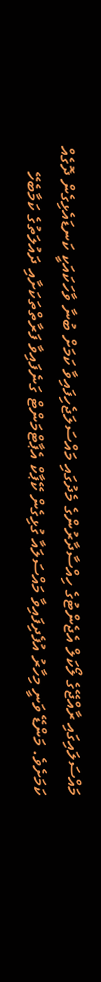މައްސަލައިގައި ރާއްޖޭގެ ލޯކަލް އެޖެންޓުގެ ހިއްސާދާރުންގެ މެދުގައި މައްސަލަޖެހިފައިވާ ކަމަށް ބުނާ ވާހަކައަކީ ކަނޑައެޅިގެން ދޮގެއް ކަމަށެވެ. މަންޑޭ ވަނީ މިހާރު އުފެދިފައިވާ މައްސަލައާ ގުޅިގެން ކޭޕާކް އެޕާޓްމަންޓް ގަނެފައިވާ ފަރާތްތަކަށާއި ދައުލަތުގެ ކަމާބެހޭ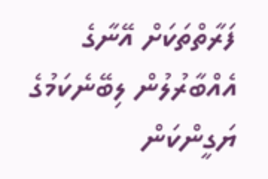ފަރާތްތަކަށް އޭނާގެ އެއްބާރުލުން ލިބޭނެކަމުގެ ޔަގީންކަން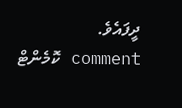ދީފައެވެ.
comment ކޮމެންޓް